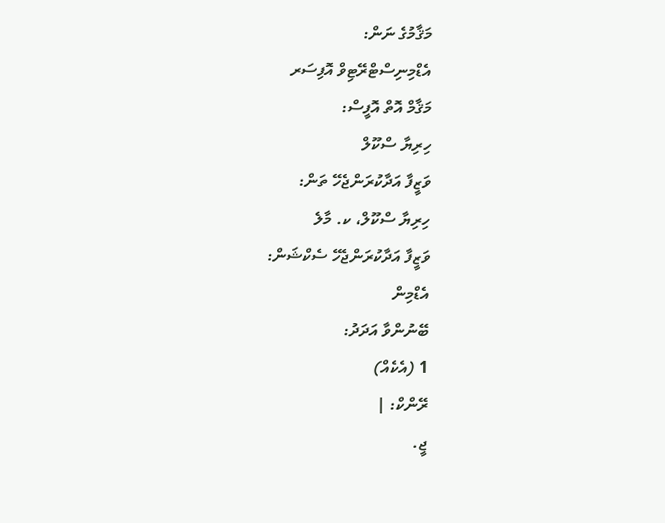މަޤާމުގެ ނަން:
އެޑްމިނިސްޓްރޭޓިވް އޮފިސަރ
މަޤާމް އޮތް އޮފީސް:
ހިރިޔާ ސްކޫލް
ވަޒީފާ އަދާކުރަންޖެހޭ ތަން:
ހިރިޔާ ސްކޫލް، ކ. މާލެ
ވަޒީފާ އަދާކުރަންޖެހޭ ސެކްޝަން:
އެޑްމިން
ބޭނުންވާ އަދަދު:
1 (އެކެއް)
ރޭންކް: |
ޖީ.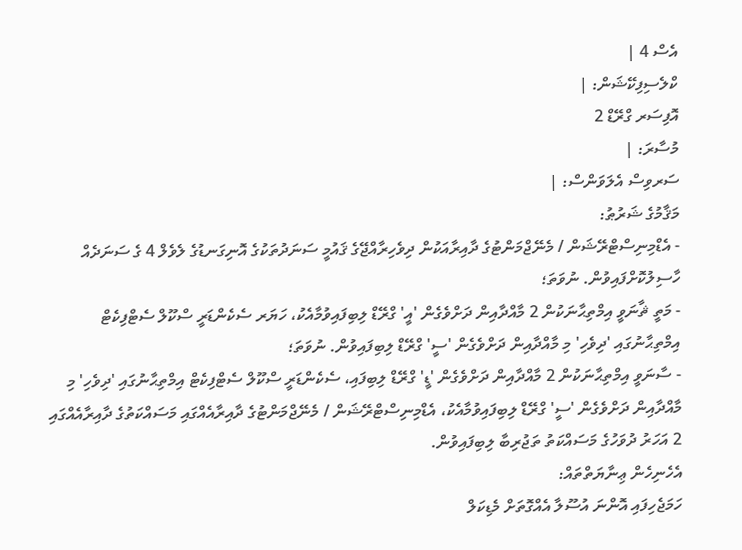އެސް 4 |
ކްލެސިފިކޭޝަން: |
އޮފިސަރ ގްރޭޑް 2
މުސާރަ: |
ސަރވިސް އެލަވަންސް: |
މަޤާމުގެ ޝަރުޠު:
- އެޑްމިނިސްޓްރޭޝަން / މެނޭޖްމަންޓުގެ ދާއިރާއަކުން ދިވެހިރާއްޖޭގެ ޤައުމީ ސަނަދުތަކުގެ އޮނިގަނޑުގެ ލެވެލް 4 ގެ ސަނަދެއް ހާސިލުކޮށްފައިވުން. ނުވަތަ؛
- މަތީ ޘާނަވީ އިމްތިޙާނަކުން 2 މާއްދާއިން ދަށްވެގެން 'އީ' ގްރޭޑް ލިބިފައިވުމާއެކު، ހަޔަރ ސެކެންޑަރީ ސްކޫލް ސެޓްފިކެޓް އިމްތިޙާނުގައި 'ދިވެހި' މި މާއްދާއިން ދަށްވެގެން 'ސީ' ގްރޭޑް ލިބިފައިވުން. ނުވަތަ؛
- ސާނަވީ އިމްތިޙާނަކުން 2 މާއްދާއިން ދަށްވެގެން 'ޑީ' ގްރޭޑް ލިބިފައި، ސެކެންޑަރީ ސްކޫލް ސެޓްފިކެޓް އިމްތިޙާނުގައި 'ދިވެހި' މި މާއްދާއިން ދަށްވެގެން 'ސީ' ގްރޭޑް ލިބިފައިވުމާއެކު، އެޑްމިނިސްޓްރޭޝަން / މެނޭޖްމަންޓުގެ ދާއިރާއެއްގައި މަސައްކަތުގެ ދާއިރާއެއްގައި 2 އަހަރު ދުވަހުގެ މަސައްކަތު ތަޖުރިބާ ލިބިފައިވުން.
އެހެނިހެން ޢިނާޔަތްތައް:
ހަމަޖެހިފައި އޮންނަ އުސޫލާ އެއްގޮތަށް މެޑިކަލް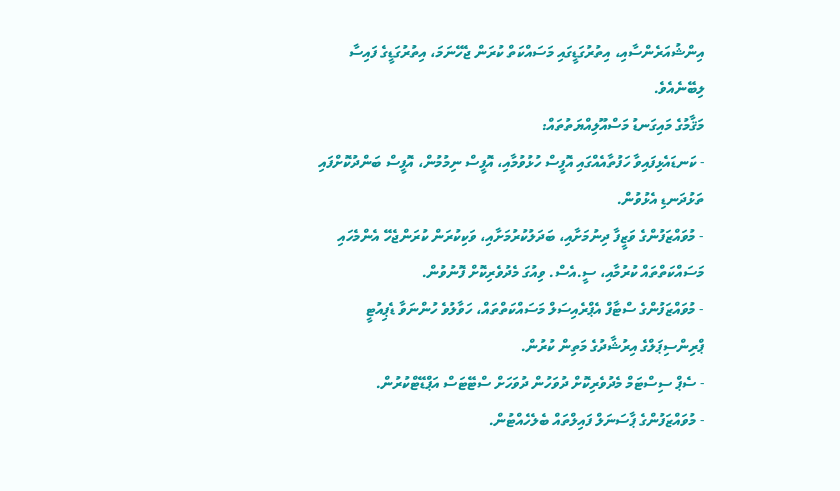އިންޝުއަރެންސާއި، އިތުރުގަޑީގައި މަސައްކަތް ކުރަން ޖެހޭނަމަ، އިތުރުގަޑީގެ ފައިސާ ލިބޭނެއެވެ.
މަޤާމުގެ މައިގަނޑު މަސްއޫލިއްޔަތުތައް:
- ކަނޑައެޅިފައިވާ ހަފުތާއެއްގައި އޮފީސް ހުޅުވުމާއި، އޮފީސް ނިމުމުން، އޮފީސް ބަންދުކޮށްފައި ތަޅުދަނޑި އެޅުވުން.
- މުވައްޒަފުންގެ ވަޒީފާ ދިނުމަށާއި، ބަދަލުކުރުމަށާއި، ވަކިކުރަން ކުރަންޖެހޭ އެންމެހައި މަސައްކަތްތައް ކުރުމާއި، ސީ.އެސް. ވިއުގަ މެދުވެރިކޮށް ފޮނުވުން.
- މުވައްޒަފުންގެ ސްޓާފް އެޕްރެއިސަލް މަސައްކަތްތައް، ހަވާލުވެ ހުންނަވާ ޑެޕިއުޓީ ޕްރިންސިޕަލްގެ އިރުޝާދުގެ މަތިން ކުރުން.
- ސެޕް ސިސްޓަމް މެދުވެރިކޮށް ދުވަހުން ދުވަހަށް ސްޓޭޓަސް އަޕްޑޭޓްކުރުން.
- މުވައްޒަފުންގެ ޕާސަނަލް ފައިލްތައް ބެލެހެއްޓުން.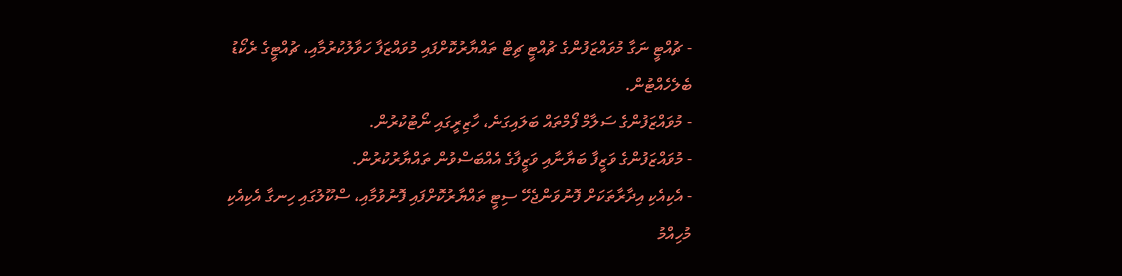- ޗުއްޓީ ނަގާ މުވައްޒަފުންގެ ޗުއްޓީ ޗިޓް ތައްޔާރުކޮށްފައި މުވައްޒަފާ ހަވާލުކުރުމާއި، ޗުއްޓީގެ ރެކޯޑު ބެލެހެއްޓުން.
- މުވައްޒަފުންގެ ސަލާމް ފޯމްތައް ބަލައިގަނެ، ހާޒިރީގައި ނޯޓުކުރުން.
- މުވައްޒަފުންގެ ވަޒީފާ ބަޔާނާއި ވަޒީފާގެ އެއްބަސްވުން ތައްޔާރުކުރުން.
- އެކިއެކި އިދާރާތަކަށް ފޮނުވަންޖެހޭ ސިޓީ ތައްޔާރުކޮށްފައި ފޮނުވުމާއި، ސްކޫލުގައި ހިނގާ އެކިއެކި މުހިއްމު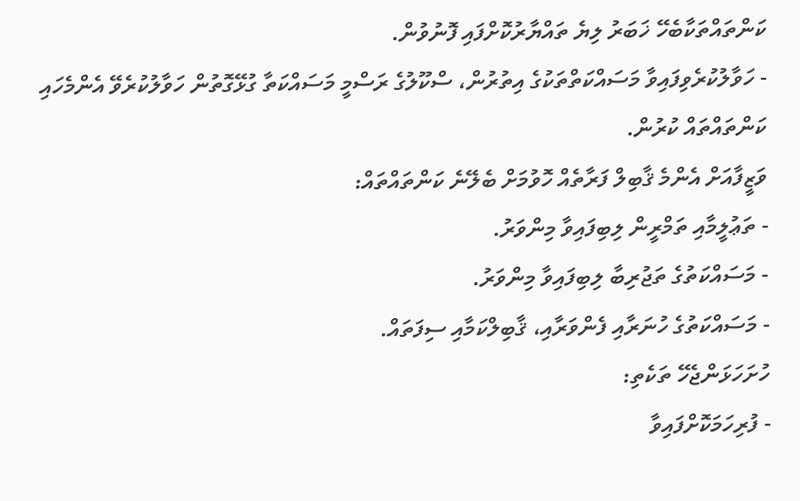ކަންތައްތަކާބެހޭ ޚަބަރު ލިޔެ ތައްޔާރުކޮށްފައި ފޮނުވުން.
- ހަވާލުކުރެވިފައިވާ މަސައްކަތްތަކުގެ އިތުރުން، ސްކޫލުގެ ރަސްމީ މަސައްކަތާ ގުޅޭގޮތުން ހަވާލުކުރެވޭ އެންމެހައި ކަންތައްތައް ކުރުން.
ވަޒީފާއަށް އެންމެ ޤާބިލް ފަރާތެއް ހޮވުމަށް ބެލޭނެ ކަންތައްތައް:
- ތަޢުލީމާއި ތަމްރީން ލިބިފައިވާ މިންވަރު.
- މަސައްކަތުގެ ތަޖުރިބާ ލިބިފައިވާ މިންވަރު.
- މަސައްކަތުގެ ހުނަރާއި ފެންވަރާއި، ޤާބިލްކަމާއި ސިފަތައް.
ހުށަހަޅަންޖެހޭ ތަކެތި:
- ފުރިހަމަކޮށްފައިވާ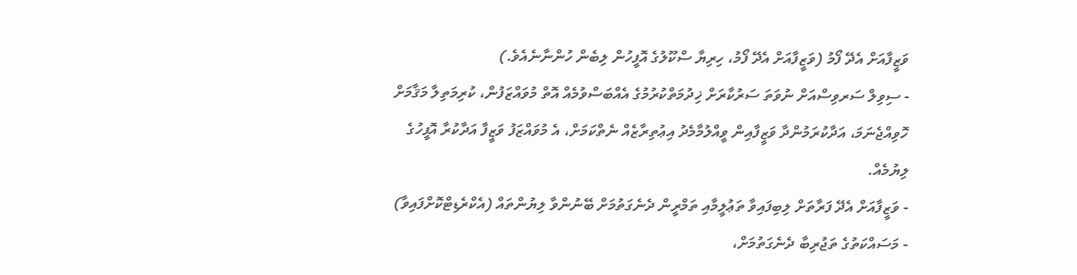ވަޒީފާއަށް އެދޭ ފޯމު (ވަޒީފާއަށް އެދޭ ފޯމު، ހިރިޔާ ސްކޫލުގެ އޮފީހުން ލިބެން ހުންނާނެއެވެ.)
- ސިވިލް ސަރވިސްއަށް ނުވަތަ ސަރުކާރަށް ޚިދުމަތްކުރުމުގެ އެއްބަސްވުމެއް އޮތް މުވައްޒަފުން، ކުރިމަތިލާ މަޤާމަށް ހޮވިއްޖެނަމަ، އަދާކުރަމުންދާ ވަޒީފާއިން ވީއްލުމާމެދު އިޢުތިރާޒެއް ނެތްކަމަށް، އެ މުވައްޒަފު ވަޒީފާ އަދާކުރާ އޮފީހުގެ ލިޔުމެއް.
- ވަޒީފާއަށް އެދޭ ފަރާތަށް ލިބިފައިވާ ތަޢުލީމާއި ތަމްރީން ދެނެގަތުމަށް ބޭނުންވާ ލިޔުންތައް (އެކްރެޑިޓްކޮށްފައިވާ)
- މަސައްކަތުގެ ތަޖުރިބާ ދެނެގަތުމަށް،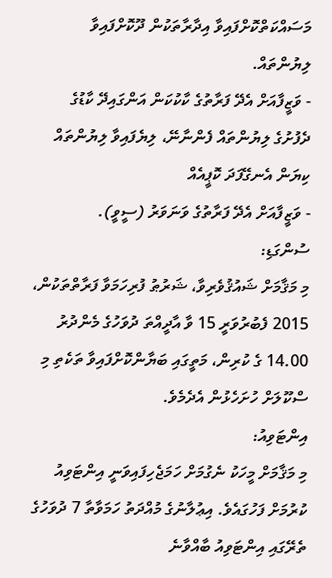މަސައްކަތްކޮށްފައިވާ އިދާރާތަކުން ދޫކޮށްފައިވާ ލިޔުންތައް.
- ވަޒީފާއަށް އެދޭ ފަރާތުގެ ކާކުކަން އަންގައިދޭ ކާޑުގެ ދެފުށުގެ ލިޔުންތައް ފެންނާނޭ، ލިޔެފައިވާ ލިޔުންތައް ކިޔަން އެނގޭފަދަ ކޮޕީއެއް
- ވަޒީފާއަށް އެދޭ ފަރާތުގެ ވަނަވަރު (ސީވީ).
ސުންގަޑި:
މި މަޤާމަށް ޝައުޤުވެރިވާ، ޝަރުޠު ފުރިހަމަވާ ފަރާތްތަކުން، 2015 ފެބުރުވަރީ 15 ވާ އާދީއްތަ ދުވަހުގެ މެންދުރު 14.00 ގެ ކުރިން، މަތީގައި ބަޔާންކޮށްފައިވާ ތަކެތި މި ސްކޫލަށް ހުށަހެޅުން އެދެމެވެ.
އިންޓަވިއު:
މި މަޤާމަށް މީހަކު ނެގުމަށް ހަމަޖެހިފައިވަނީ އިންޓަވިއު ކުރުމަށް ފަހުގައެވެ. އިޢުލާނުގެ މުއްދަތު ހަމަވާތާ 7 ދުވަހުގެ ތެރޭގައި އިންޓަވިއު ބާއްވާނެ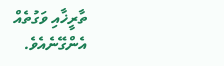ތާރީޚާއި ވަގުތެއް އެންގޭނެއެވެ.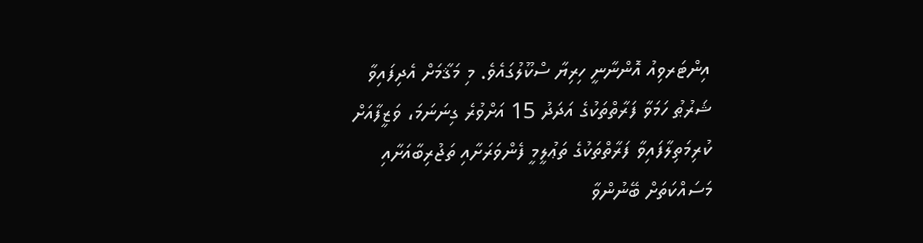އިންޓަރވިއު އޮންނާނީ ހިރިޔާ ސްކޫލުގައެވެ. މި މަޤާމަށް އެދިފައިވާ ޝަރުޠު ހަމަވާ ފަރާތްތަކުގެ އަދަދު 15 އަށްވުރެ ގިނަނަމަ، ވަޒީފާއަށް ކުރިމަތިލާފައިވާ ފަރާތްތަކުގެ ތަޢުލީމީ ފެންވަރަށާއި ތަޖުރިބާއަށާއި މަސައްކަތަށް ބޭނުންވާ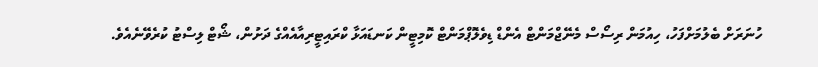ހުނަރަށް ބެލުމަށްފަހު، ހިއުމަން ރިސޯސް މެނޭޖްމަންޓް އެންޑް ޑިވެލޮޕްމަންޓް ކޮމިޓީން ކަނޑައަޅާ ކްރައިޓީރިއާއެއްގެ ދަށުން، ޝޯޓް ލިސްޓު ކުރެވޭނެއެވެ.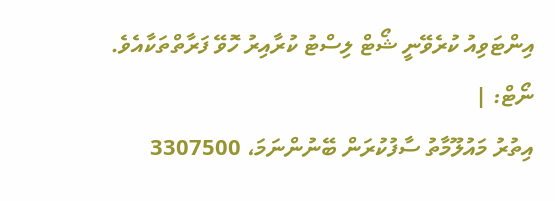އިންޓަވިއު ކުރެވޭނީ ޝޯޓް ލިސްޓު ކުރާއިރު ހޮވޭ ފަރާތްތަކާއެވެ.
ނޯޓް: |
އިތުރު މައުލޫމާތު ސާފުކުރަން ބޭނުންނަމަ، 3307500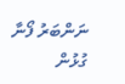ނަންބަރު ފޯނާ ގުޅުން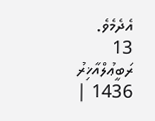އެދެމެވެ.
13 ރަބީޢުލްއާޚިރު 1436 |